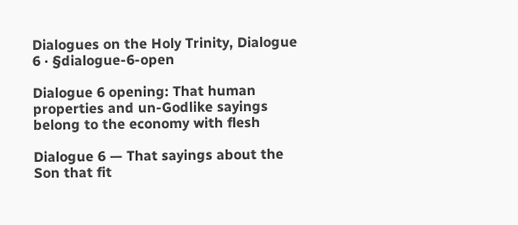Dialogues on the Holy Trinity, Dialogue 6 · §dialogue-6-open

Dialogue 6 opening: That human properties and un-Godlike sayings belong to the economy with flesh

Dialogue 6 — That sayings about the Son that fit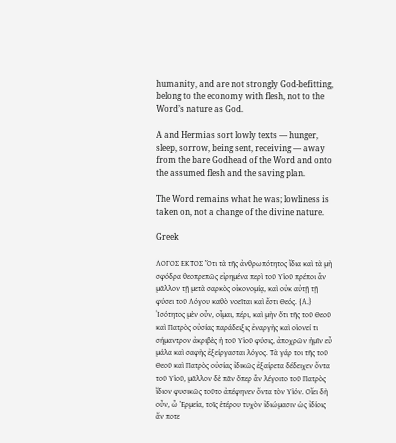humanity, and are not strongly God-befitting, belong to the economy with flesh, not to the Word’s nature as God.

A and Hermias sort lowly texts — hunger, sleep, sorrow, being sent, receiving — away from the bare Godhead of the Word and onto the assumed flesh and the saving plan.

The Word remains what he was; lowliness is taken on, not a change of the divine nature.

Greek

ΛΟΓΟΣ ΕΚΤΟΣ Ὅτι τὰ τῆς ἀνθρωπότητος ἴδια καὶ τὰ μὴ σφόδρα θεοπρεπῶς εἰρημένα περὶ τοῦ Υἱοῦ πρέποι ἂν μᾶλλον τῇ μετὰ σαρκὸς οἰκονομίᾳ, καὶ οὐκ αὐτῇ τῇ φύσει τοῦ Λόγου καθὸ νοεῖται καὶ ἔστι Θεός. {Α.} Ἰσότητος μὲν οὖν, οἶμαι, πέρι, καὶ μὴν ὅτι τῆς τοῦ Θεοῦ καὶ Πατρὸς οὐσίας παράδειξις ἐναργὴς καὶ οἱονεί τι σήμαντρον ἀκριβὲς ἡ τοῦ Υἱοῦ φύσις, ἀποχρῶν ἡμῖν εὖ μάλα καὶ σαφὴς ἐξείργασται λόγος. Τὰ γάρ τοι τῆς τοῦ Θεοῦ καὶ Πατρὸς οὐσίας ἰδικῶς ἐξαίρετα δέδειχεν ὄντα τοῦ Υἱοῦ, μᾶλλον δὲ πᾶν ὅπερ ἂν λέγοιτο τοῦ Πατρὸς ἴδιον φυσικῶς τοῦτο ἀπέφηνεν ὄντα τὸν Υἱόν. Οἴει δὴ οὖν, ὦ Ἑρμεία, τοῖς ἑτέρου τυχὸν ἰδιώμασιν ὡς ἰδίοις ἄν ποτε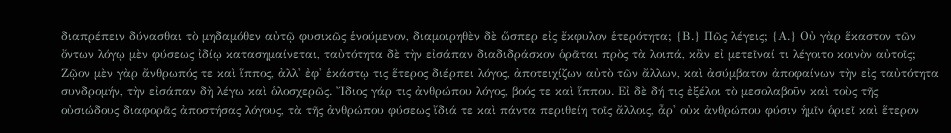διαπρέπειν δύνασθαι τὸ μηδαμόθεν αὐτῷ φυσικῶς ἑνούμενον, διαμοιρηθὲν δὲ ὥσπερ εἰς ἔκφυλον ἑτερότητα; {Β.} Πῶς λέγεις; {Α.} Οὐ γὰρ ἕκαστον τῶν ὄντων λόγῳ μὲν φύσεως ἰδίῳ κατασημαίνεται, ταὐτότητα δὲ τὴν εἰσάπαν διαδιδράσκον ὁρᾶται πρὸς τὰ λοιπά, κἂν εἰ μετεῖναί τι λέγοιτο κοινὸν αὐτοῖς; Ζῷον μὲν γὰρ ἄνθρωπός τε καὶ ἵππος, ἀλλ' ἐφ' ἑκάστῳ τις ἕτερος διέρπει λόγος, ἀποτειχίζων αὐτὸ τῶν ἄλλων, καὶ ἀσύμβατον ἀποφαίνων τὴν εἰς ταὐτότητα συνδρομήν, τὴν εἰσάπαν δὴ λέγω καὶ ὁλοσχερῶς. Ἴδιος γάρ τις ἀνθρώπου λόγος, βοός τε καὶ ἵππου. Εἰ δὲ δή τις ἐξέλοι τὸ μεσολαβοῦν καὶ τοὺς τῆς οὐσιώδους διαφορᾶς ἀποστήσας λόγους, τὰ τῆς ἀνθρώπου φύσεως ἴδιά τε καὶ πάντα περιθείη τοῖς ἄλλοις, ἆρ' οὐκ ἀνθρώπου φύσιν ἡμῖν ὁριεῖ καὶ ἕτερον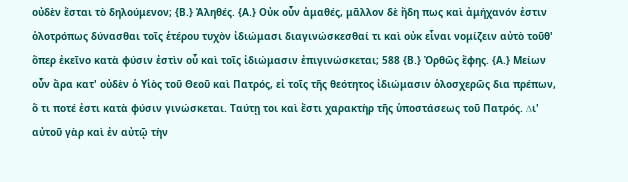οὐδὲν ἔσται τὸ δηλούμενον; {Β.} Ἀληθές. {Α.} Οὐκ οὖν ἀμαθές, μᾶλλον δὲ ἤδη πως καὶ ἀμήχανόν ἐστιν ὁλοτρόπως δύνασθαι τοῖς ἑτέρου τυχὸν ἰδιώμασι διαγινώσκεσθαί τι καὶ οὐκ εἶναι νομίζειν αὐτὸ τοῦθ' ὅπερ ἐκεῖνο κατὰ φύσιν ἐστὶν οὗ καὶ τοῖς ἰδιώμασιν ἐπιγινώσκεται; 588 {Β.} Ὀρθῶς ἔφης. {Α.} Μείων οὖν ἄρα κατ' οὐδὲν ὁ Υἱὸς τοῦ Θεοῦ καὶ Πατρός, εἰ τοῖς τῆς θεότητος ἰδιώμασιν ὁλοσχερῶς δια πρέπων, ὅ τι ποτέ ἐστι κατὰ φύσιν γινώσκεται. Ταύτῃ τοι καὶ ἔστι χαρακτὴρ τῆς ὑποστάσεως τοῦ Πατρός. ∆ι' αὐτοῦ γὰρ καὶ ἐν αὐτῷ τὴν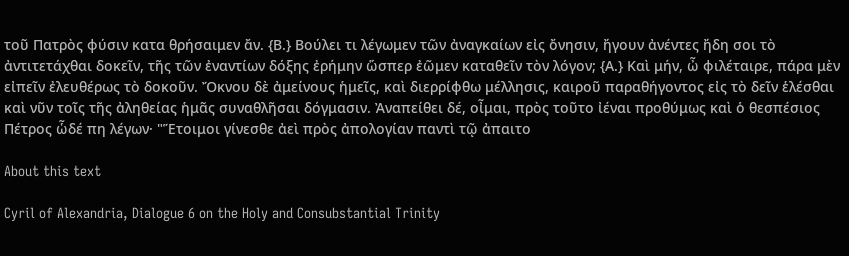τοῦ Πατρὸς φύσιν κατα θρήσαιμεν ἄν. {Β.} Βούλει τι λέγωμεν τῶν ἀναγκαίων εἰς ὄνησιν, ἤγουν ἀνέντες ἤδη σοι τὸ ἀντιτετάχθαι δοκεῖν, τῆς τῶν ἐναντίων δόξης ἐρήμην ὥσπερ ἐῶμεν καταθεῖν τὸν λόγον; {Α.} Καὶ μήν, ὦ φιλέταιρε, πάρα μὲν εἰπεῖν ἐλευθέρως τὸ δοκοῦν. Ὄκνου δὲ ἀμείνους ἡμεῖς, καὶ διερρίφθω μέλλησις, καιροῦ παραθήγοντος εἰς τὸ δεῖν ἑλέσθαι καὶ νῦν τοῖς τῆς ἀληθείας ἡμᾶς συναθλῆσαι δόγμασιν. Ἀναπείθει δέ, οἶμαι, πρὸς τοῦτο ἰέναι προθύμως καὶ ὁ θεσπέσιος Πέτρος ὧδέ πη λέγων· "Ἕτοιμοι γίνεσθε ἀεὶ πρὸς ἀπολογίαν παντὶ τῷ ἀπαιτο

About this text

Cyril of Alexandria, Dialogue 6 on the Holy and Consubstantial Trinity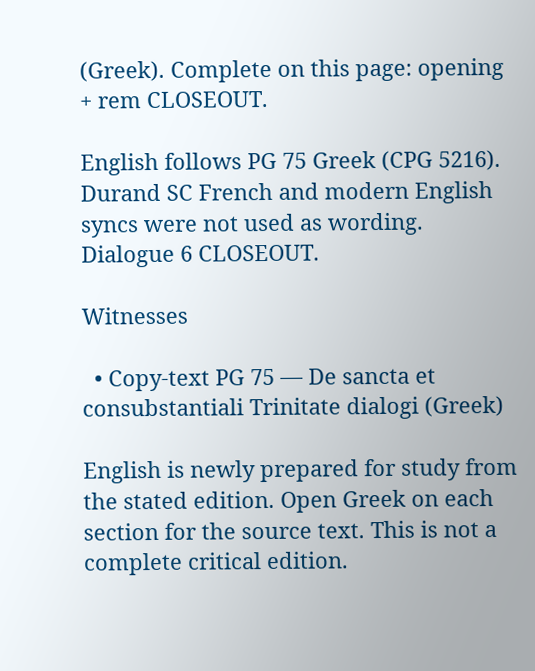(Greek). Complete on this page: opening + rem CLOSEOUT.

English follows PG 75 Greek (CPG 5216). Durand SC French and modern English syncs were not used as wording. Dialogue 6 CLOSEOUT.

Witnesses

  • Copy-text PG 75 — De sancta et consubstantiali Trinitate dialogi (Greek)

English is newly prepared for study from the stated edition. Open Greek on each section for the source text. This is not a complete critical edition.